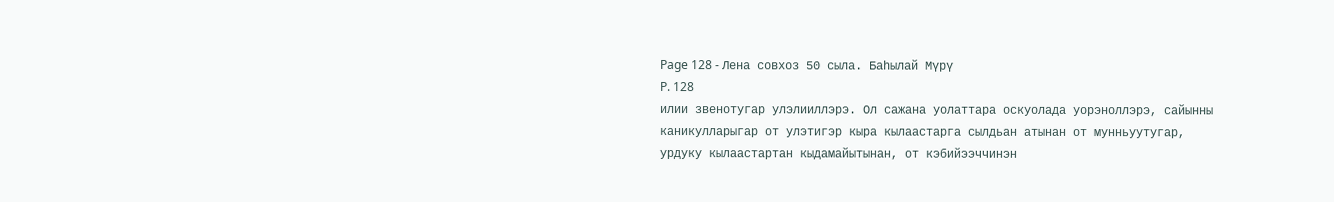Page 128 - Лена совхоз 50 сыла. Баһылай Мүрү
P. 128
илии звенотугар улэлииллэрэ. Ол сажана уолаттара оскуолада уорэноллэрэ, сайынны
каникулларыгар от улэтигэр кыра кылаастарга сылдьан атынан от мунньуутугар,
урдуку кылаастартан кыдамайытынан, от кэбийээччинэн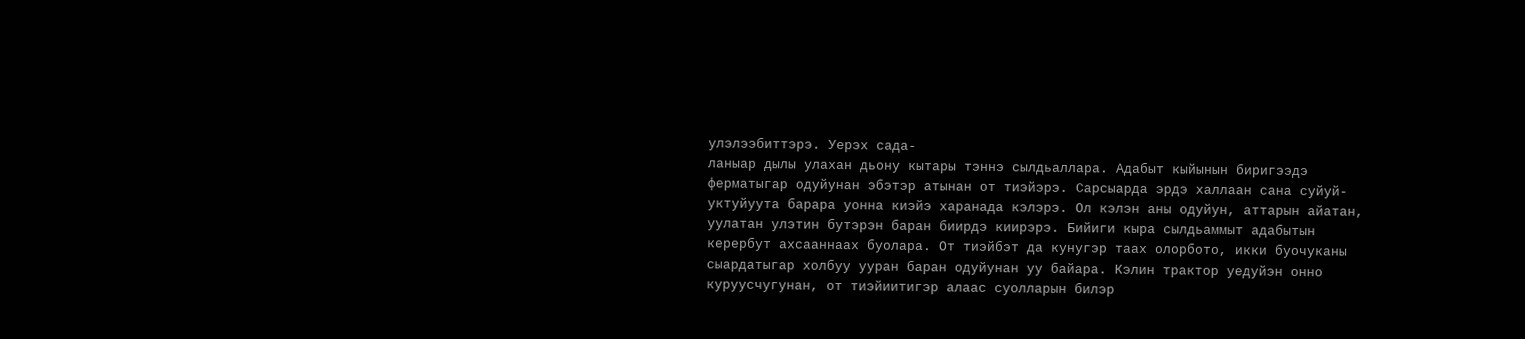улэлээбиттэрэ. Уерэх сада-
ланыар дылы улахан дьону кытары тэннэ сылдьаллара. Адабыт кыйынын биригээдэ
ферматыгар одуйунан эбэтэр атынан от тиэйэрэ. Сарсыарда эрдэ халлаан сана суйуй-
уктуйуута барара уонна киэйэ харанада кэлэрэ. Ол кэлэн аны одуйун, аттарын айатан,
уулатан улэтин бутэрэн баран биирдэ киирэрэ. Бийиги кыра сылдьаммыт адабытын
керербут ахсааннаах буолара. От тиэйбэт да кунугэр таах олорбото, икки буочуканы
сыардатыгар холбуу ууран баран одуйунан уу байара. Кэлин трактор уедуйэн онно
куруусчугунан, от тиэйиитигэр алаас суолларын билэр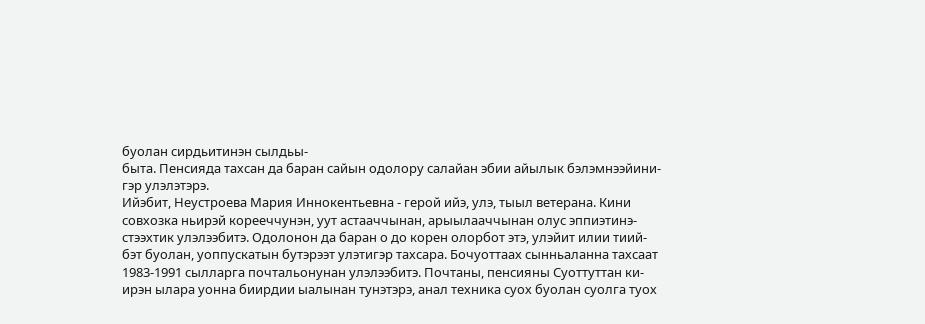буолан сирдьитинэн сылдьы-
быта. Пенсияда тахсан да баран сайын одолору салайан эбии айылык бэлэмнээйини-
гэр улэлэтэрэ.
Ийэбит, Неустроева Мария Иннокентьевна - герой ийэ, улэ, тыыл ветерана. Кини
совхозка ньирэй корееччунэн, уут астааччынан, арыылааччынан олус эппиэтинэ-
стээхтик улэлээбитэ. Одолонон да баран о до корен олорбот этэ, улэйит илии тиий-
бэт буолан, уоппускатын бутэрээт улэтигэр тахсара. Бочуоттаах сынньаланна тахсаат
1983-1991 сылларга почтальонунан улэлээбитэ. Почтаны, пенсияны Суоттуттан ки-
ирэн ылара уонна биирдии ыалынан тунэтэрэ, анал техника суох буолан суолга туох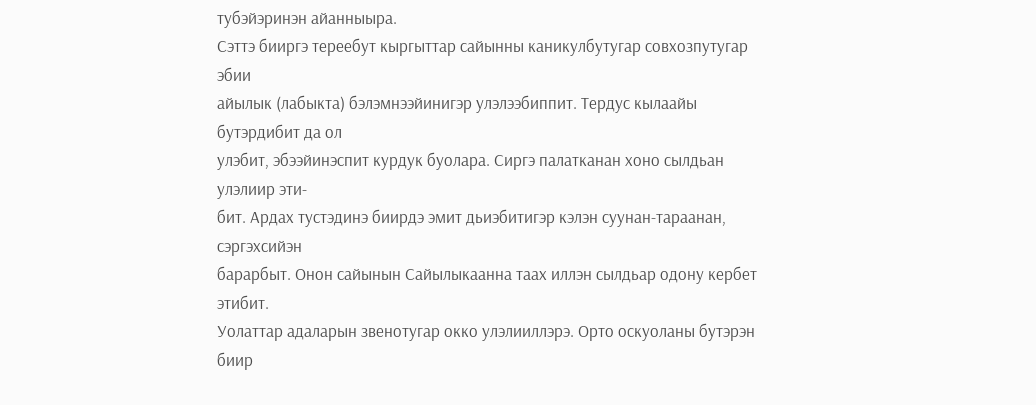тубэйэринэн айанныыра.
Сэттэ бииргэ тереебут кыргыттар сайынны каникулбутугар совхозпутугар эбии
айылык (лабыкта) бэлэмнээйинигэр улэлээбиппит. Тердус кылаайы бутэрдибит да ол
улэбит, эбээйинэспит курдук буолара. Сиргэ палатканан хоно сылдьан улэлиир эти-
бит. Ардах тустэдинэ биирдэ эмит дьиэбитигэр кэлэн суунан-тараанан, сэргэхсийэн
барарбыт. Онон сайынын Сайылыкаанна таах иллэн сылдьар одону кербет этибит.
Уолаттар адаларын звенотугар окко улэлииллэрэ. Орто оскуоланы бутэрэн биир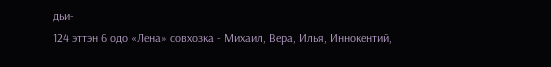дьи-
124 эттэн 6 одо «Лена» совхозка - Михаил, Вера, Илья, Иннокентий,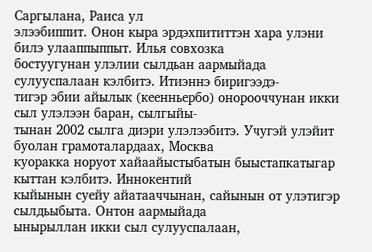Саргылана, Раиса ул
элээбиппит. Онон кыра эрдэхпититтэн хара улэни билэ улааппыппыт. Илья совхозка
бостуугунан улэлии сылдьан аармыйада сулууспалаан кэлбитэ. Итиэннэ биригээдэ-
тигэр эбии айылык (кеенньербо) онорооччунан икки сыл улэлээн баран, сылгыйы-
тынан 2002 сылга диэри улэлээбитэ. Учугэй улэйит буолан грамоталардаах, Москва
куоракка норуот хайаайыстыбатын быыстапкатыгар кыттан кэлбитэ. Иннокентий
кыйынын суейу айатааччынан, сайынын от улэтигэр сылдьыбыта. Онтон аармыйада
ынырыллан икки сыл сулууспалаан,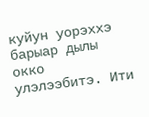куйун уорэххэ барыар дылы окко улэлээбитэ. Ити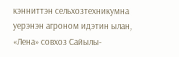кэнниттэн сельхозтехникумна уерэнэн агроном идэтин ылан, «Лена» совхоз Сайылы-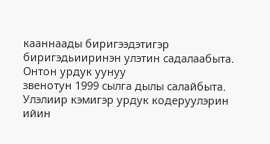кааннаады биригээдэтигэр биригэдьииринэн улэтин садалаабыта. Онтон урдук уунуу
звенотун 1999 сылга дылы салайбыта. Улэлиир кэмигэр урдук кодеруулэрин ийин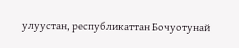улуустан, республикаттан Бочуотунай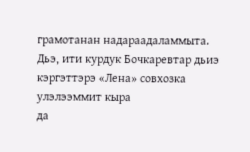грамотанан надараадаламмыта.
Дьэ, ити курдук Бочкаревтар дьиэ кэргэттэрэ «Лена» совхозка улэлээммит кыра
да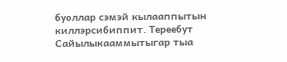буоллар сэмэй кылааппытын киллэрсибиппит. Тереебут Сайылыкааммытыгар тыа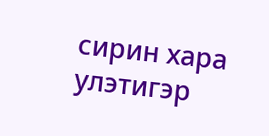сирин хара улэтигэр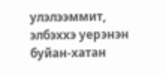улэлээммит, элбэххэ уерэнэн буйан-хатан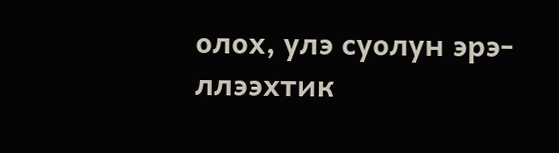олох, улэ суолун эрэ-
ллээхтик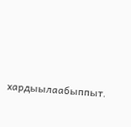хардыылаабыппыт.